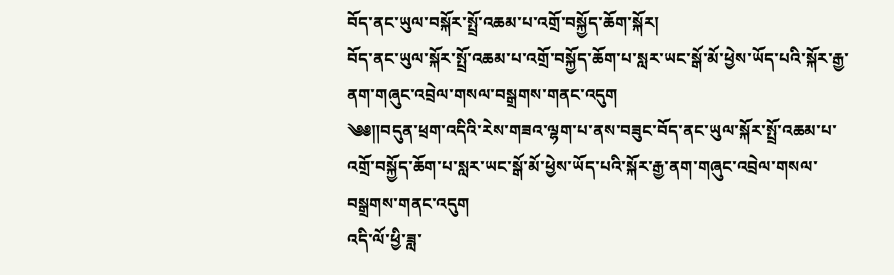བོད་ནང་ཡུལ་བསྐོར་སྤྲོ་འཆམ་པ་འགྲོ་བསྐྱོད་ཆོག་སྐོར།
བོད་ནང་ཡུལ་སྐོར་སྤྲོ་འཆམ་པ་འགྲོ་བསྐྱོད་ཆོག་པ་སླར་ཡང་སྒོ་མོ་ཕྱེས་ཡོད་པའི་སྐོར་རྒྱ་ནག་གཞུང་འབྲེལ་གསལ་བསྒྲགས་གནང་འདུག
༄༅༎བདུན་ཕྲག་འདིའི་རེས་གཟའ་ལྷག་པ་ནས་བཟུང་བོད་ནང་ཡུལ་སྐོར་སྤྲོ་འཆམ་པ་འགྲོ་བསྐྱོད་ཆོག་པ་སླར་ཡང་སྒོ་མོ་ཕྱེས་ཡོད་པའི་སྐོར་རྒྱ་ནག་གཞུང་འབྲེལ་གསལ་བསྒྲགས་གནང་འདུག
འདི་ལོ་ཕྱི་ཟླ་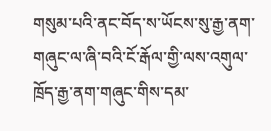གསུམ་པའི་ནང་བོད་ས་ཡོངས་སུ་རྒྱ་ནག་གཞུང་ལ་ཞི་བའི་ངོ་རྒོལ་གྱི་ལས་འགུལ་ཁྲོད་རྒྱ་ནག་གཞུང་གིས་དམ་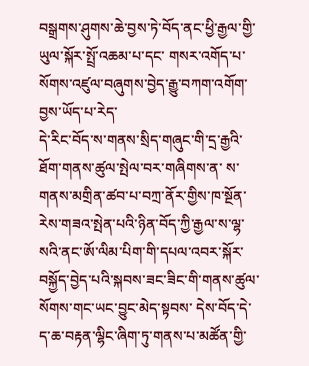བསྒྲགས་ཤུགས་ཆེ་བྱས་ཏེ་བོད་ནང་ཕྱི་རྒྱལ་གྱི་ཡུལ་སྐོར་སྤྲོ་འཆམ་པ་དང་ གསར་འགོད་པ་སོགས་འཛུལ་བཞུགས་བྱེད་རྒྱུ་བཀག་འགོག་བྱས་ཡོད་པ་རེད་
དེ་རིང་བོད་ས་གནས་སྲིད་གཞུང་གི་དྲ་རྒྱའི་ཐོག་གནས་ཚུལ་སྤེལ་བར་གཞིགས་ན་ ས་གནས་མགྲིན་ཚབ་པ་བཀྲ་ནོར་གྱིས་ཁ་སྔོན་རེས་གཟའ་སྤེན་པའི་ཉིན་བོད་ཀྱི་རྒྱལ་ས་ལྷ་སའི་ནང་ཨོ་ལིམ་པིག་གི་དཔལ་འབར་སྐོར་བསྐྱོད་བྱེད་པའི་སྐབས་ཟང་ཟིང་གི་གནས་ཚུལ་སོགས་གང་ཡང་བྱུང་མེད་སྟབས་ དེས་བོད་དེ་ད་ཆ་བརྟན་ལྷིང་ཞིག་ཏུ་གནས་པ་མཚོན་གྱི་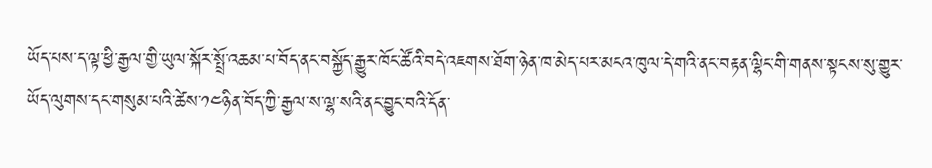ཡོད་པས་ད་ལྟ་ཕྱི་རྒྱལ་གྱི་ཡུལ་སྐོར་སྤྲོ་འཆམ་པ་བོད་ནང་བསྐྱོད་རྒྱུར་ཁོང་ཚོའི་བདེ་འཇགས་ཐོག་ཉེན་ཁ་མེད་པར་མངའ་ཁུལ་དེ་གའི་ནང་བརྟན་ལྷིང་གི་གནས་སྟངས་སུ་གྱུར་ཡོད་ལུགས་དང་གསུམ་པའི་ཚེས་༡༤ཉིན་བོད་ཀྱི་རྒྱལ་ས་ལྷ་སའི་ནང་བྱུང་བའི་དོན་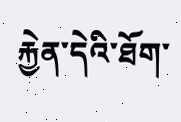རྐྱེན་དེའི་ཐོག་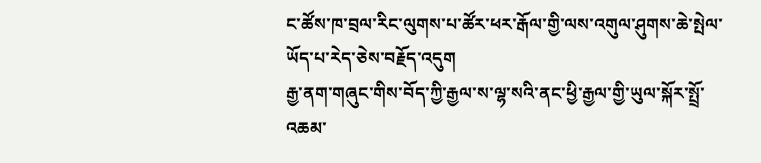ང་ཚོས་ཁ་བྲལ་རིང་ལུགས་པ་ཚོར་ཕར་རྒོལ་གྱི་ལས་འགུལ་ཤུགས་ཆེ་སྤེལ་ཡོད་པ་རེད་ཅེས་བརྗོད་འདུག
རྒྱ་ནག་གཞུང་གིས་བོད་ཀྱི་རྒྱལ་ས་ལྷ་སའི་ནང་ཕྱི་རྒྱལ་གྱི་ཡུལ་སྐོར་སྤྲོ་འཆམ་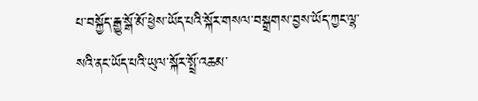པ་བསྐྱོད་རྒྱུ་སྒོ་མོ་ཕྱེས་ཡོད་པའི་སྐོར་གསལ་བསྒྲགས་བྱས་ཡོད་ཀྱང་ལྷ་སའི་ནང་ཡོད་པའི་ཡུལ་སྐོར་སྤྲོ་འཆམ་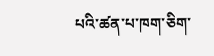པའི་ཚན་པ་ཁག་ཅིག་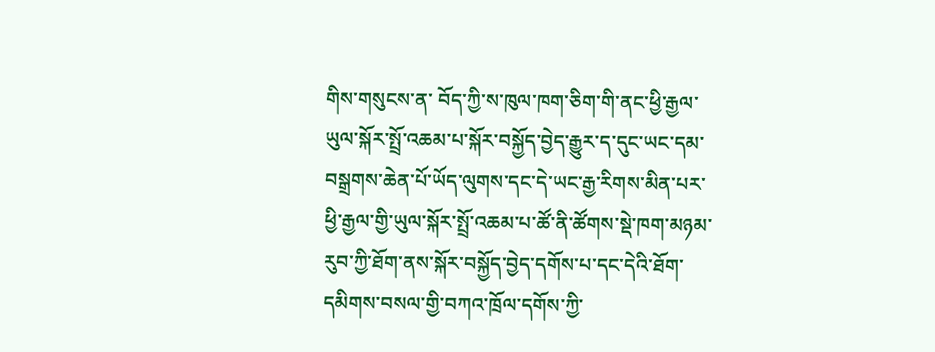གིས་གསུངས་ན་ བོད་ཀྱི་ས་ཁུལ་ཁག་ཅིག་གི་ནང་ཕྱི་རྒྱལ་ཡུལ་སྐོར་སྤྲོ་འཆམ་པ་སྐོར་བསྐྱོད་བྱེད་རྒྱུར་ད་དུང་ཡང་དམ་བསྒྲགས་ཆེན་པོ་ཡོད་ལུགས་དང་དེ་ཡང་རྒྱ་རིགས་མིན་པར་ཕྱི་རྒྱལ་གྱི་ཡུལ་སྐོར་སྤྲོ་འཆམ་པ་ཚོ་ནི་ཚོགས་སྡེ་ཁག་མཉམ་རུབ་ཀྱི་ཐོག་ནས་སྐོར་བསྐྱོད་བྱེད་དགོས་པ་དང་དེའི་ཐོག་དམིགས་བསལ་གྱི་བཀའ་ཁྲོལ་དགོས་ཀྱི་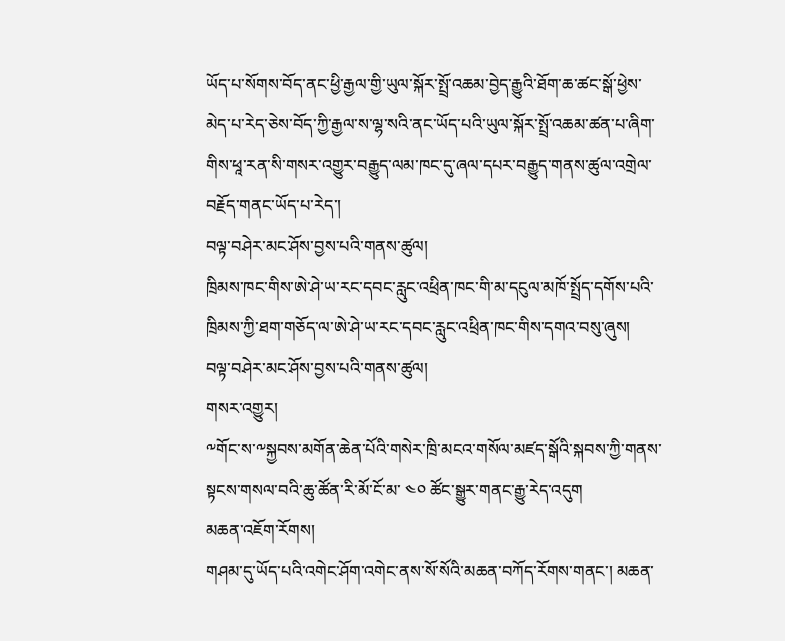ཡོད་པ་སོགས་བོད་ནང་ཕྱི་རྒྱལ་གྱི་ཡུལ་སྐོར་སྤྲོ་འཆམ་བྱེད་རྒྱུའི་ཐོག་ཆ་ཚང་སྒོ་ཕྱེས་མེད་པ་རེད་ཅེས་བོད་ཀྱི་རྒྱལ་ས་ལྷ་སའི་ནང་ཡོད་པའི་ཡུལ་སྐོར་སྤྲོ་འཆམ་ཚན་པ་ཞིག་གིས་ཕཱ་རན་སི་གསར་འགྱུར་བརྒྱུད་ལམ་ཁང་དུ་ཞལ་དཔར་བརྒྱུད་གནས་ཚུལ་འགྲེལ་བརྗོད་གནང་ཡོད་པ་རེད་།
བལྟ་བཤེར་མང་ཤོས་བྱས་པའི་གནས་ཚུལ།
ཁྲིམས་ཁང་གིས་ཨེ་ཤེ་ཡ་རང་དབང་རླུང་འཕྲིན་ཁང་གི་མ་དངུལ་མཁོ་སྤྲོད་དགོས་པའི་ཁྲིམས་ཀྱི་ཐག་གཅོད་ལ་ཨེ་ཤེ་ཡ་རང་དབང་རླུང་འཕྲིན་ཁང་གིས་དགའ་བསུ་ཞུས།
བལྟ་བཤེར་མང་ཤོས་བྱས་པའི་གནས་ཚུལ།
གསར་འགྱུར།
༸གོང་ས་༸སྐྱབས་མགོན་ཆེན་པོའི་གསེར་ཁྲི་མངའ་གསོལ་མཛད་སྒོའི་སྐབས་ཀྱི་གནས་སྟངས་གསལ་བའི་ཆུ་ཚོན་རི་མོ་ངོ་མ་ ༤༠ ཚོང་སྒྱུར་གནང་རྒྱུ་རེད་འདུག
མཆན་འཇོག་རོགས།
གཤམ་དུ་ཡོད་པའི་འགེང་ཤོག་འགེང་ནས་སོ་སོའི་མཆན་བཀོད་རོགས་གནང་། མཆན་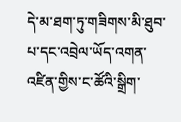དེ་མ་ཐག་ཏུ་གཟིགས་མི་ཐུབ་པ་དང་འབྲེལ་ཡོད་འགན་འཛིན་གྱིས་ང་ཚོའི་སྒྲིག་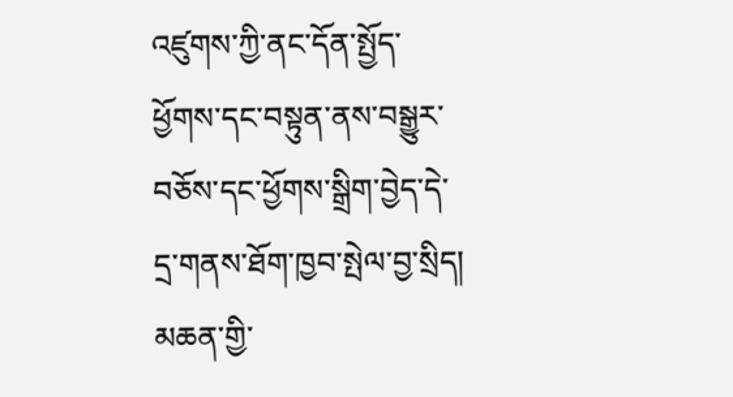འཛུགས་ཀྱི་ནང་དོན་སྤྱོད་ཕྱོགས་དང་བསྟུན་ནས་བསྒྱུར་བཅོས་དང་ཕྱོགས་སྒྲིག་བྱེད་དེ་དྲ་གནས་ཐོག་ཁྱབ་སྤེལ་བྱ་སྲིད། མཆན་གྱི་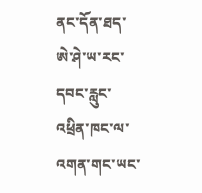ནང་དོན་ཐད་ཨེ་ཤེ་ཡ་རང་དབང་རླུང་འཕྲིན་ཁང་ལ་འགན་གང་ཡང་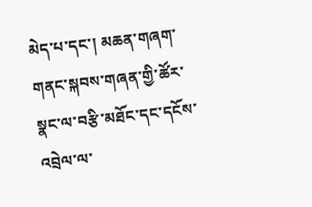མེད་པ་དང་། མཆན་གཞག་གནང་སྐབས་གཞན་གྱི་ཚོར་སྣང་ལ་བརྩི་མཐོང་དང་དངོས་འབྲེལ་ལ་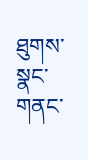ཐུགས་སྣང་གནང་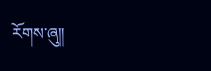རོགས་ཞུ༎